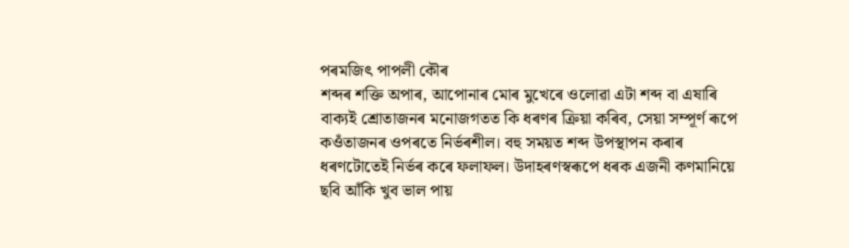পৰমজিৎ পাপলী কৌৰ
শব্দৰ শক্তি অপাৰ, আপোনাৰ মোৰ মুখেৰে ওলোৱা এটা শব্দ বা এষাৰি বাক্যই শ্রোতাজনৰ মনোজগতত কি ধৰণৰ ক্ৰিয়া কৰিব, সেয়া সম্পূৰ্ণ ৰূপে কওঁতাজনৰ ওপৰতে নিৰ্ভৰশীল। বহু সময়ত শব্দ উপস্থাপন কৰাৰ ধৰণটোতেই নিৰ্ভৰ কৰে ফলাফল। উদাহৰণস্বৰূপে ধৰক এজনী কণমানিয়ে ছবি আঁকি খুব ভাল পায়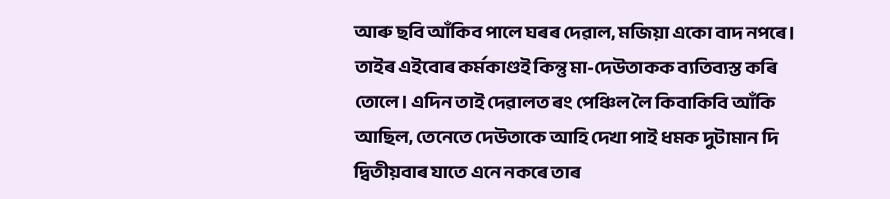আৰু ছবি আঁকিব পালে ঘৰৰ দেৱাল, মজিয়া একো বাদ নপৰে। তাইৰ এইবোৰ কৰ্মকাণ্ডই কিন্তু মা-দেউতাকক ব্যতিব্যস্ত কৰি তোলে। এদিন তাই দেৱালত ৰং পেঞ্চিল লৈ কিবাকিবি আঁকি আছিল, তেনেতে দেউতাকে আহি দেখা পাই ধমক দুটামান দি দ্বিতীয়বাৰ যাতে এনে নকৰে তাৰ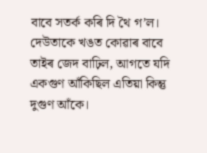বাবে সতৰ্ক কৰি দি থৈ গ’ল। দেউতাকে খঙত কোৱাৰ বাবে তাইৰ জেদ বাঢ়িল, আগতে যদি একগুণ আঁকিছিল এতিয়া কিন্তু দুগুণ আঁকে।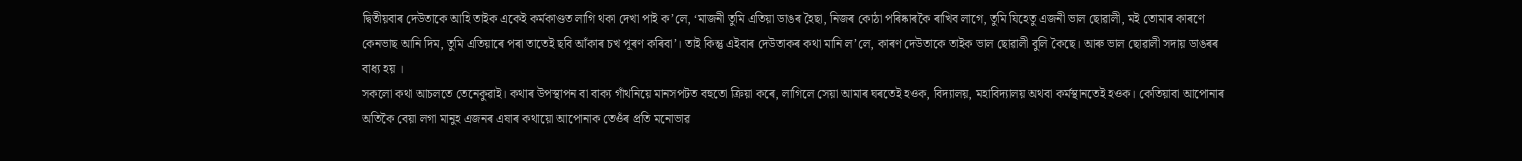দ্বিতীয়বাৰ দেউতাকে আহি তাইক একেই কর্মকাণ্ডত লাগি থকা দেখা পাই ক’লে, ‘মাজনী তুমি এতিয়া ডাঙৰ হৈছা, নিজৰ কোঠা পৰিষ্কাৰকৈ ৰাখিব লাগে, তুমি যিহেতু এজনী ভাল ছোৱালী, মই তোমাৰ কাৰণে কেনভাছ আনি দিম, তুমি এতিয়াৰে পৰা তাতেই ছবি আঁকাৰ চখ পূৰণ কৰিবা’। তাই কিন্তু এইবাৰ দেউতাকৰ কথা মানি ল’লে, কাৰণ দেউতাকে তাইক ভাল ছোৱালী বুলি কৈছে। আৰু ভাল ছোৱালী সদায় ডাঙৰৰ বাধ্য হয় ।
সকলো কথা আচলতে তেনেকুৱাই। কথাৰ উপস্থাপন বা বাক্য গাঁথনিয়ে মানসপটত বহুতো ক্ৰিয়া কৰে, লাগিলে সেয়া আমাৰ ঘৰতেই হওক, বিদ্যালয়, মহাবিদ্যালয় অথবা কর্মস্থানতেই হওক। কেতিয়াবা আপোনাৰ অতিকৈ বেয়া লগা মানুহ এজনৰ এষাৰ কথায়ো আপোনাক তেওঁৰ প্ৰতি মনোভাৱ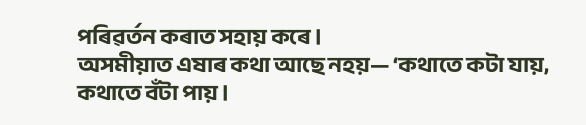পৰিৱৰ্তন কৰাত সহায় কৰে।
অসমীয়াত এষাৰ কথা আছে নহয়— ‘কথাতে কটা যায়, কথাতে বঁটা পায় ।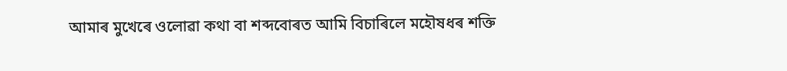আমাৰ মুখেৰে ওলোৱা কথা বা শব্দবোৰত আমি বিচাৰিলে মহৌষধৰ শক্তি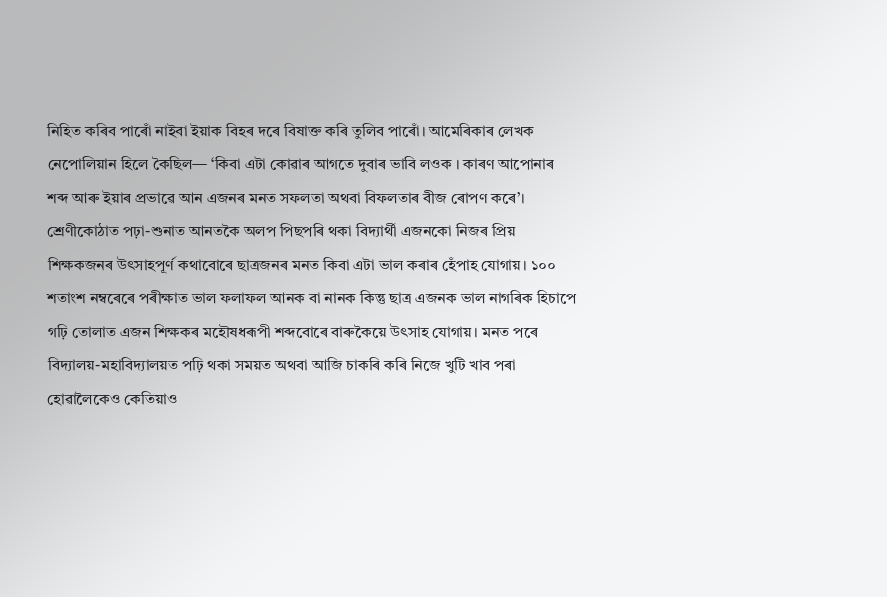নিহিত কৰিব পাৰোঁ নাইবা ইয়াক বিহৰ দৰে বিষাক্ত কৰি তুলিব পাৰোঁ। আমেৰিকাৰ লেখক নেপোলিয়ান হিলে কৈছিল— ‘কিবা এটা কোৱাৰ আগতে দুবাৰ ভাবি লওক । কাৰণ আপোনাৰ শব্দ আৰু ইয়াৰ প্ৰভাৱে আন এজনৰ মনত সফলতা অথবা বিফলতাৰ বীজ ৰোপণ কৰে’। শ্ৰেণীকোঠাত পঢ়া-শুনাত আনতকৈ অলপ পিছপৰি থকা বিদ্যার্থী এজনকো নিজৰ প্ৰিয় শিক্ষকজনৰ উৎসাহপূর্ণ কথাবোৰে ছাত্ৰজনৰ মনত কিবা এটা ভাল কৰাৰ হেঁপাহ যোগায়। ১০০ শতাংশ নম্বৰেৰে পৰীক্ষাত ভাল ফলাফল আনক বা নানক কিন্তু ছাত্র এজনক ভাল নাগৰিক হিচাপে গঢ়ি তোলাত এজন শিক্ষকৰ মহৌষধৰূপী শব্দবোৰে বাৰুকৈয়ে উৎসাহ যোগায়। মনত পৰে বিদ্যালয়-মহাবিদ্যালয়ত পঢ়ি থকা সময়ত অথবা আজি চাকৰি কৰি নিজে খুটি খাব পৰা হোৱালৈকেও কেতিয়াও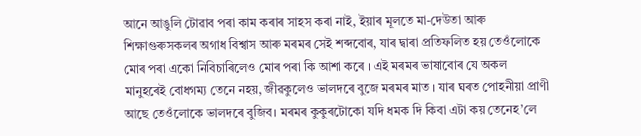আনে আঙুলি টোৱাব পৰা কাম কৰাৰ সাহস কৰা নাই, ইয়াৰ মূলতে মা-দেউতা আৰু শিক্ষাগুৰুসকলৰ অগাধ বিশ্বাস আৰু মৰমৰ সেই শব্দবোৰ, যাৰ দ্বাৰা প্ৰতিফলিত হয় তেওঁলোকে মোৰ পৰা একো নিবিচাৰিলেও মোৰ পৰা কি আশা কৰে । এই মৰমৰ ভাষাবোৰ যে অকল মানুহৰেই বোধগম্য তেনে নহয়, জীৱকুলেও ভালদৰে বুজে মৰমৰ মাত । যাৰ ঘৰত পোহনীয়া প্রাণী আছে তেওঁলোকে ভালদৰে বুজিব। মৰমৰ কুকুৰটোকো যদি ধমক দি কিবা এটা কয় তেনেহ’লে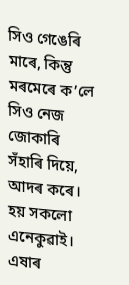সিও গেঙেৰি মাৰে, কিন্তু মৰমেৰে ক’লে সিও নেজ জোকাৰি সঁহাৰি দিয়ে, আদৰ কৰে। হয় সকলো এনেকুৱাই। এষাৰ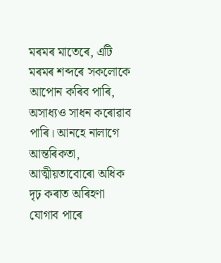মৰমৰ মাতেৰে, এটি মৰমৰ শব্দৰে সকলোকে আপোন কৰিব পাৰি, অসাধ্যও সাধন কৰোৱাব পাৰি। আনহে নালাগে আন্তৰিকতা, আত্মীয়তাবোৰো অধিক দৃঢ় কৰাত অৰিহণা যোগাব পাৰে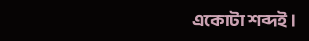একোটা শব্দই ।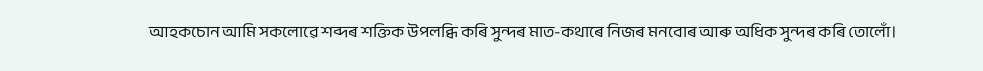আহকচোন আমি সকলোৱে শব্দৰ শক্তিক উপলব্ধি কৰি সুন্দৰ মাত-কথাৰে নিজৰ মনবোৰ আৰু অধিক সুন্দৰ কৰি তোলোঁ।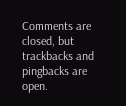Comments are closed, but trackbacks and pingbacks are open.